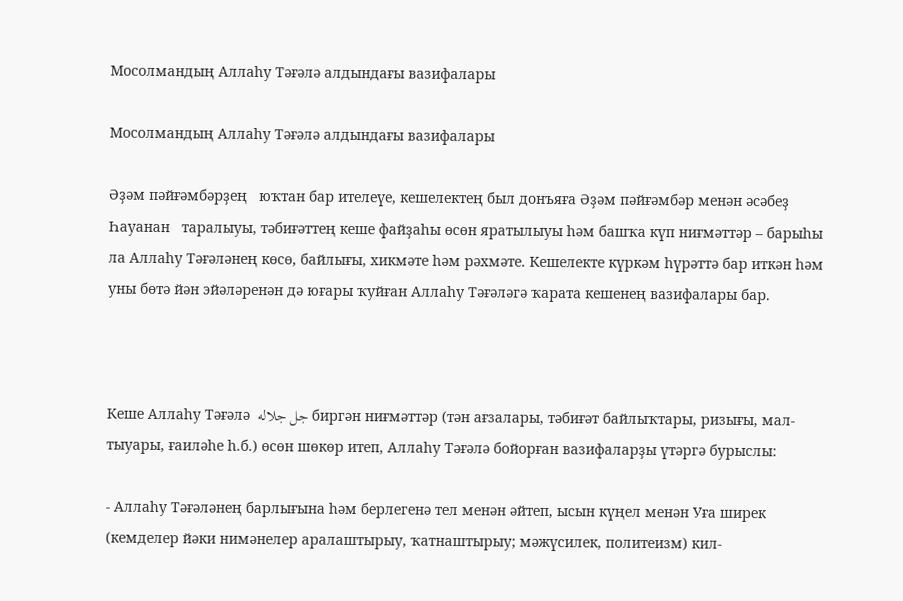Мосолмандың Аллаһу Тәғәлә алдындағы вазифалары

Мосолмандың Аллаһу Тәғәлә алдындағы вазифалары

Әҙәм пәйғәмбәрҙең   юҡтан бар ителеүе, кешелектең был донъяға Әҙәм пәйғәмбәр менән әсәбеҙ Һауанан   таралыуы, тәбиғәттең кеше файҙаһы өсөн яратылыуы һәм башҡа күп ниғмәттәр – барыһы ла Аллаһу Тәғәләнең көсө, байлығы, хикмәте һәм рәхмәте. Кешелекте күркәм һүрәттә бар иткән һәм уны бөтә йән эйәләренән дә юғары ҡуйған Аллаһу Тәғәләгә ҡарата кешенең вазифалары бар.



Кеше Аллаһу Тәғәлә  جل جلاله биргән ниғмәттәр (тән ағзалары, тәбиғәт байлыҡтары, ризығы, мал-тыуары, ғаиләһе һ.б.) өсөн шөкөр итеп, Аллаһу Тәғәлә бойорған вазифаларҙы үтәргә бурыслы:

- Аллаһу Тәғәләнең барлығына һәм берлегенә тел менән әйтеп, ысын күңел менән Уға ширек (кемделер йәки нимәнелер аралаштырыу, ҡатнаштырыу; мәжүсилек, политеизм) кил-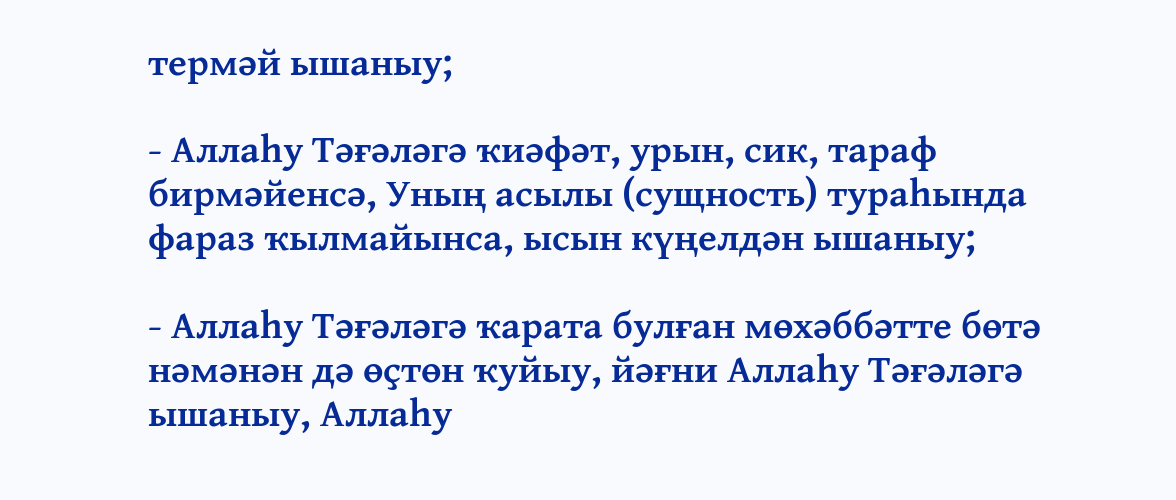термәй ышаныу;

- Аллаһу Тәғәләгә ҡиәфәт, урын, сик, тараф бирмәйенсә, Уның асылы (сущность) тураһында фараз ҡылмайынса, ысын күңелдән ышаныу;

- Аллаһу Тәғәләгә ҡарата булған мөхәббәтте бөтә нәмәнән дә өҫтөн ҡуйыу, йәғни Аллаһу Тәғәләгә ышаныу, Аллаһу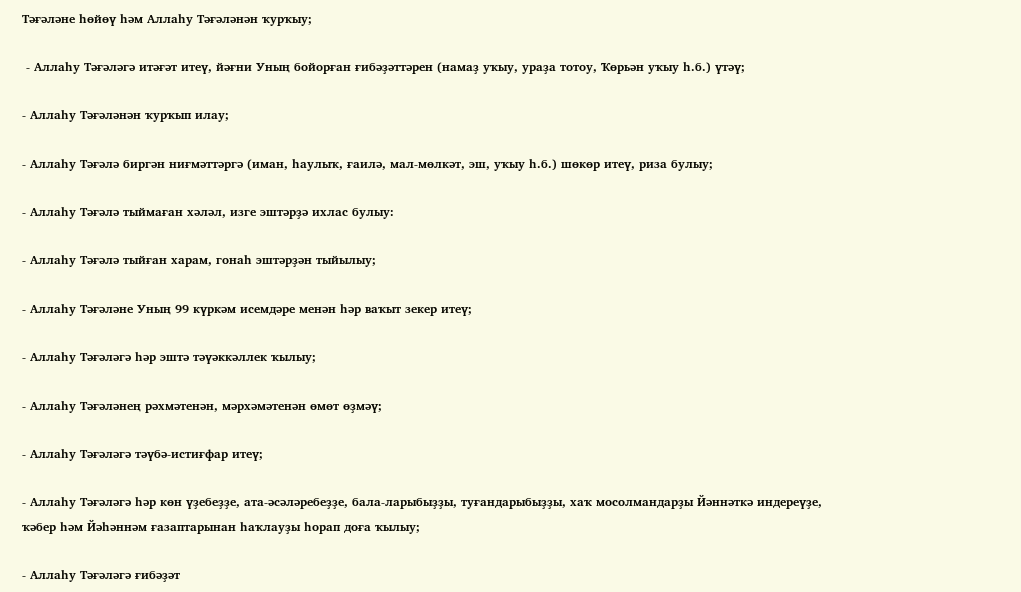Тәғәләне һөйөү һәм Аллаһу Тәғәләнән ҡурҡыу;

 - Аллаһу Тәғәләгә итәғәт итеү, йәғни Уның бойорған ғибәҙәттәрен (намаҙ уҡыу, ураҙа тотоу, Ҡөрьән уҡыу һ.б.) үтәү;

- Аллаһу Тәғәләнән ҡурҡып илау;

- Аллаһу Тәғәлә биргән ниғмәттәргә (иман, һаулыҡ, ғаилә, мал-мөлкәт, эш, уҡыу һ.б.) шөкөр итеү, риза булыу;

- Аллаһу Тәғәлә тыймаған хәләл, изге эштәрҙә ихлас булыу:

- Аллаһу Тәғәлә тыйған харам, гонаһ эштәрҙән тыйылыу;

- Аллаһу Тәғәләне Уның 99 күркәм исемдәре менән һәр ваҡыт зекер итеү;

- Аллаһу Тәғәләгә һәр эштә тәүәккәллек ҡылыу;

- Аллаһу Тәғәләнең рәхмәтенән, мәрхәмәтенән өмөт өҙмәү;

- Аллаһу Тәғәләгә тәүбә-истиғфар итеү;

- Аллаһу Тәғәләгә һәр көн үҙебеҙҙе, ата-әсәләребеҙҙе, бала-ларыбыҙҙы, туғандарыбыҙҙы, хаҡ мосолмандарҙы Йәннәткә индереүҙе, ҡәбер һәм Йәһәннәм ғазаптарынан һаҡлауҙы һорап доға ҡылыу;

- Аллаһу Тәғәләгә ғибәҙәт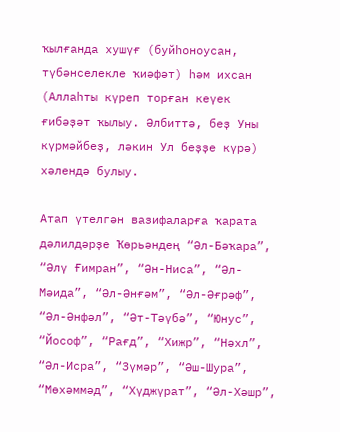ҡылғанда хушүғ (буйһоноусан, түбәнселекле ҡиәфәт) һәм ихсан (Аллаһты күреп торған кеүек ғибәҙәт ҡылыу. Әлбиттә, беҙ Уны күрмәйбеҙ, ләкин Ул беҙҙе күрә) хәлендә булыу.

Атап үтелгән вазифаларға ҡарата дәлилдәрҙе Ҡөрьәндең “Әл-Бәҡара”, “Әлү Ғимран”, “Ән-Ниса”, “Әл-Мәида”, “Әл-Әнғәм”, “Әл-Әғрәф”, “Әл-Әнфәл”, “Әт-Тәүбә”, “Юнус”, “Йософ”, “Рағд”, “Хижр”, “Нәхл”, “Әл-Исра”, “Зүмәр”, “Әш-Шура”, “Мөхәммәд”, “Хүджүрат”, “Әл-Хәшр”,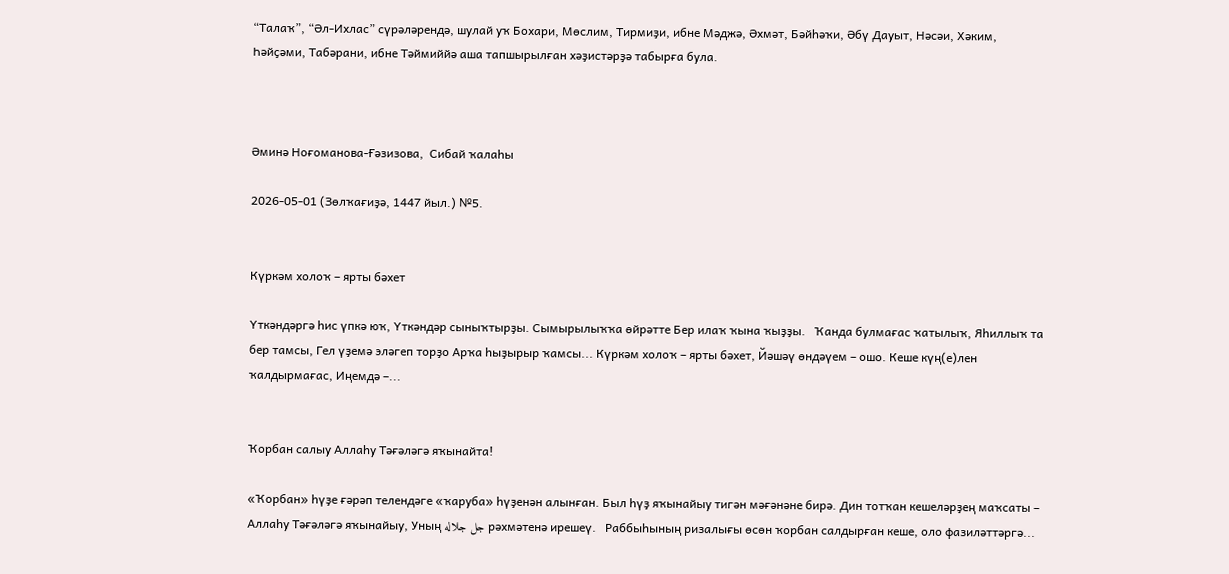“Талаҡ”, “Әл-Ихлас” сүрәләрендә, шулай уҡ Бохари, Мөслим, Тирмиҙи, ибне Мәджә, Әхмәт, Бәйһәҡи, Әбү Дауыт, Нәсәи, Хәким, Һәйҫәми, Табәрани, ибне Тәймиййә аша тапшырылған хәҙистәрҙә табырға була.



Әминә Ноғоманова-Ғәзизова,  Сибай ҡалаһы

2026-05-01 (Зөлҡағиҙә, 1447 йыл.) №5.


Күркәм холоҡ – ярты бәхет

Үткәндәргә һис үпкә юҡ, Үткәндәр сыныҡтырҙы. Сымырылыҡҡа өйрәтте Бер илаҡ ҡына ҡыҙҙы.   Ҡанда булмағас ҡатылыҡ, Яһиллыҡ та бер тамсы, Гел үҙемә эләгеп торҙо Арҡа һыҙырыр ҡамсы... Күркәм холоҡ – ярты бәхет, Йәшәү өндәүем – ошо. Кеше күң(е)лен ҡалдырмағас, Иңемдә –...


Ҡорбан салыу Аллаһу Тәғәләгә яҡынайта!

«Ҡорбан» һүҙе ғәрәп телендәге «ҡаруба» һүҙенән алынған. Был һүҙ яҡынайыу тигән мәғәнәне бирә. Дин тотҡан кешеләрҙең маҡсаты – Аллаһу Тәғәләгә яҡынайыу, Уның جل جلاله рәхмәтенә ирешеү.   Раббыһының ризалығы өсөн ҡорбан салдырған кеше, оло фазиләттәргә...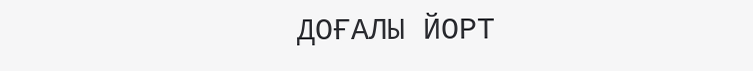ДОҒАЛЫ ЙОРТ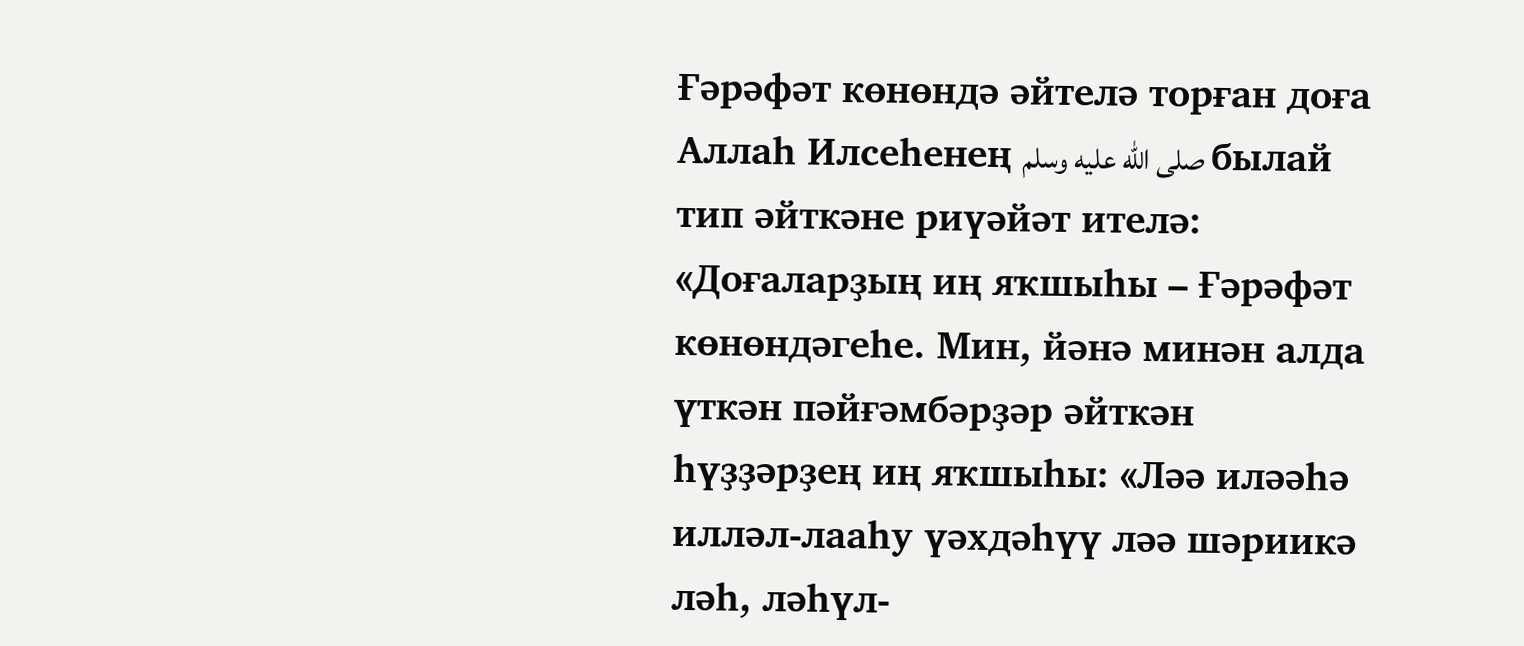Ғәрәфәт көнөндә әйтелә торған доға Аллаһ Илсеһенең صلى الله عليه وسلم былай тип әйткәне риүәйәт ителә: «Доғаларҙың иң яҡшыһы – Ғәрәфәт көнөндәгеһе. Мин, йәнә минән алда үткән пәйғәмбәрҙәр әйткән һүҙҙәрҙең иң яҡшыһы: «Ләә иләәһә илләл-лааһу үәхдәһүү ләә шәриикә ләһ, ләһүл-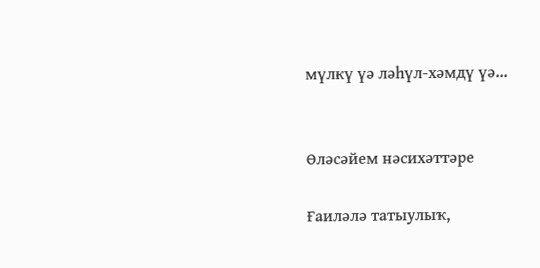мүлкү үә ләһүл-хәмдү үә...


Өләсәйем нәсихәттәре

Ғаиләлә татыулыҡ,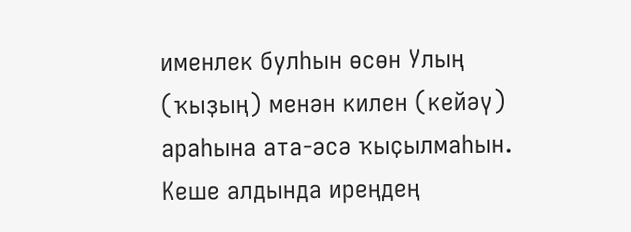именлек булһын өсөн Улың (ҡыҙың) менән килен (кейәү) араһына ата-әсә ҡыҫылмаһын. Кеше алдында иреңдең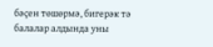бәҫен төшөрмә, бигерәк тә балалар алдында уны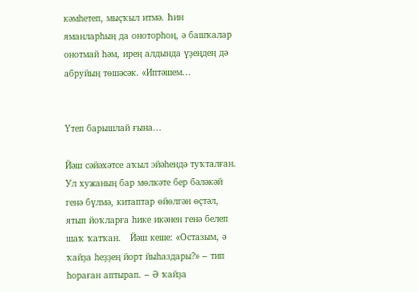кәмһетеп, мыҫҡыл итмә. Һин яманларһың да оноторһоң, ә башҡалар онотмай һәм, ирең алдында үҙеңдең дә абруйың төшәсәк. «Иптәшем...


Үтеп барышлай ғына...

Йәш сәйәхәтсе аҡыл эйәһендә туҡталған. Ул хужаның бар мөлкәте бер бәләкәй генә бүлмә, китаптар өйөлгән өҫтәл, ятып йоҡларға һике икәнен генә белеп шаҡ ҡатҡан.   Йәш кеше: «Остазым, ә ҡайҙа һеҙҙең йорт йыһаздары?» – тип һораған аптырап. – Ә ҡайҙа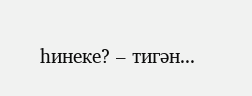һинеке? – тигән...